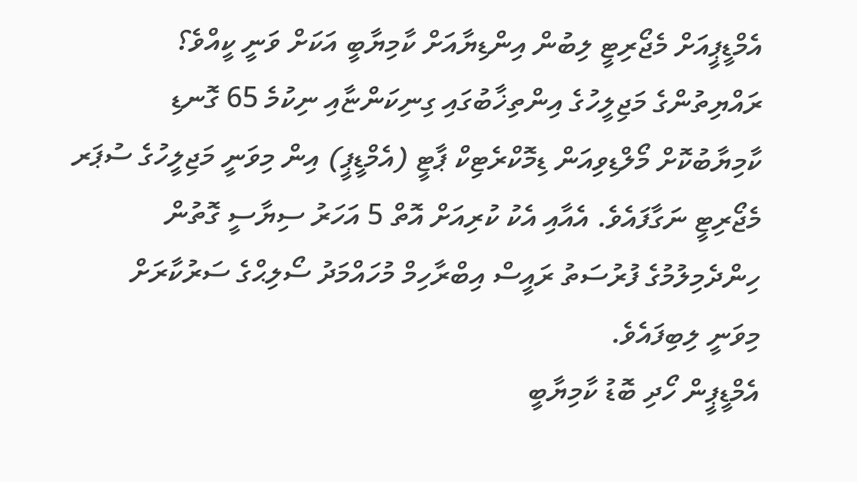އެމްޑީޕީއަށް މެޖޯރިޓީ ލިބުން އިންޑިޔާއަށް ކާމިޔާބީ އަކަށް ވަނީ ކީއްވެ؟
ރައްޔިތުންގެ މަޖިލީހުގެ އިންތިޚާބުގައި ގިނިކަންޏާއި ނިކުމެ 65 ގޮނޑި ކާމިޔާބުކޮށް މޯލްޑިވިއަން ޑިމޮކްރެޓިކް ޕާޓީ (އެމްޑީޕީ) އިން މިވަނީ މަޖިލީހުގެ ސުޕަރ މެޖޯރިޓީ ނަގާފައެވެ. އެއާއި އެކު ކުރިއަށް އޮތް 5 އަހަރު ސިޔާސީ ގޮތުން ހިންދެމިލުމުގެ ފުރުސަތު ރައީސް އިބްރާހިމް މުހައްމަދު ސޯލިޙްގެ ސަރުކާރަށް މިވަނީ ލިބިފައެވެ.
އެމްޑީޕީން ހޯދި ބޮޑު ކާމިޔާބީ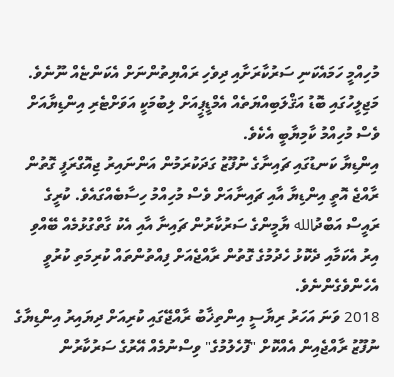މުހިއްމީ ހަމައެކަނި ސަރުކާރަށާއި ދިވެހި ރައްޔިތުންނަށް އެކަންޏެއް ނޫނެވެ. މަޖިލީހުގައި ބޮޑު އަޤްލަބިއްޔަތެއް އެމްޑީޕީއަށް ލިބުމަކީ އަވަށްޓެރި އިންޑިޔާއަށް ވެސް މުހިއްމު ކާމިޔާބީ އެކެވެ.
އިންޑިޔާ ކަނޑުގައި ޗައިނާގެ ނުފޫޒު ގަދަކުރަމުން އަންނައިރު ޖިއޮގްރަފީ ގޮތުން ރާއްޖެ އޮތީ އިންޑިޔާ އާއި ޗައިނާއަށް ވެސް މުހިއްމު ހިސާބެއްގައެވެ. ކުރީގެ ރައީސް އަބްދުالله ޔާމީންގެ ސަރުކާރުން ޗައިނާ އާއި އެކު ގާތްގުޅުމެއް ބޭއްވި އިރު އެކަމާއި ދެކޮޅު ހެދުމުގެ ގޮތުން ރާއްޖެއަށް ފިއްތުންތައް ކުރިމަތި ކުރުވީ އެހެންވެގެންނެވެ.
2018 ވަނަ އަހަރު ރިޔާސީ އިންތިޚާބު ރާއްޖޭގައި ކުރިއަށް ދިޔައިރު އިންޑިޔާގެ ނުފޫޒު ރާއްޖެއިން އެއްކޮށް "ފޮހެލުމުގެ" ވިސްނުމެއް އޭރުގެ ސަރުކާރުން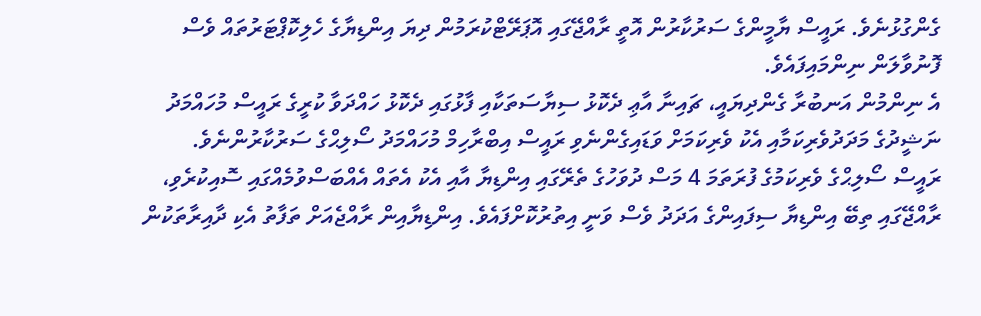ގެންގުޅުނެވެ. ރައީސް ޔާމީންގެ ސަރުކާރުން އޮތީ ރާއްޖޭގައި އޮޕަރޭޓްކުރަމުން ދިޔަ އިންޑިޔާގެ ހެލިކޮޕްޓަރުތައް ވެސް ފޮނުވާލަން ނިންމައިފައެވެ.
އެ ނިންމުން އަނބުރާ ގެންދިޔައީ، ޗައިނާ އާޢި ދެކޮޅު ސިޔާސަތަކާއި ފާޅުގައި ދެކޮޅު ހައްދަވާ ކުރީގެ ރައީސް މުހައްމަދު ނަޝީދުގެ މަދަދުވެރިކަމާއި އެކު ވެރިކަމަށް ވަޑައިގެންނެވި ރައީސް އިބްރާހިމް މުހައްމަދު ސޯލިޙްގެ ސަރުކާރުންނެވެ.
ރައީސް ސޯލިޙްގެ ވެރިކަމުގެ ފުރަތަމަ 4 މަސް ދުވަހުގެ ތެރޭގައި އިންޑިޔާ އާއި އެކު އެތައް އެއްބަސްވުމެއްގައި ސޮއިކުރެވި، ރާއްޖޭގައި ތިބޭ އިންޑިޔާ ސިފައިންގެ އަދަދު ވެސް ވަނީ އިތުރުކޮށްފައެވެ. އިންޑިޔާއިން ރާއްޖެއަށް ތަފާތު އެކި ދާއިރާތަކުން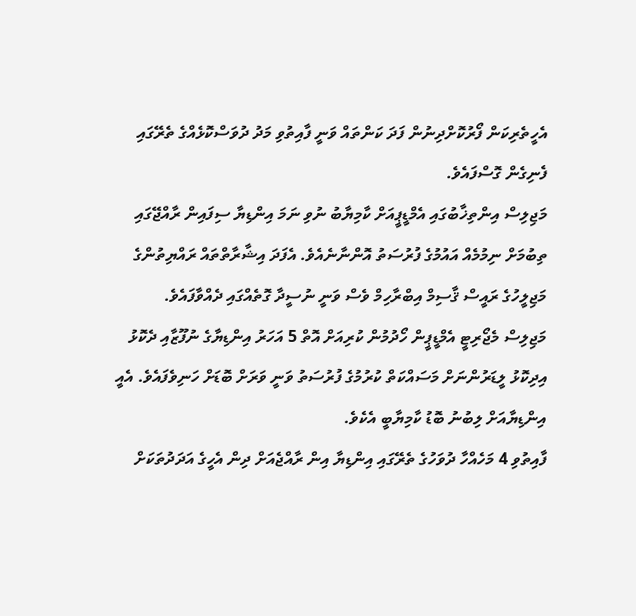އެހީތެރިކަން ފޯރުކޮށްދިނުން ފަދަ ކަންތައް ވަނީ ފާއިތުވި މަދު ދުވަސްކޮޅެއްގެ ތެރޭގައި ފެނިގެން ގޮސްފައެވެ.
މަޖިލިސް އިންތިޚާބުގައި އެމްޑީޕީއަށް ކާމިޔާބު ނުވި ނަމަ އިންޑިޔާ ސިފައިން ރާއްޖޭގައި ތިބުމަށް ނިމުމެއް އައުމުގެ ފުރުސަތު އޮންނާނެއެވެ. އެފަދަ އިޝާރާތްތައް ރައްޔިތުންގެ މަޖިލީހުގެ ރައީސް ޤާސިމް އިބްރާހިމް ވެސް ވަނީ ނުސީދާ ގޮތެއްގައި ދެއްވާފައެވެ.
މަޖިލިސް މެޖޯރިޓީ އެމްޑީޕީން ހޯދުމުން ކުރިއަށް އޮތް 5 އަހަރު އިންޑިޔާގެ ނުފޫޒާއި ދެކޮޅު އިދިކޮޅު ލީޑަރުންނަށް މަސައްކަތް ކުރުމުގެ ފުރުސަތު ވަނީ ވަރަށް ބޮޑަށް ހަނިވެފައެވެ. އެއީ އިންޑިޔާއަށް ލިބުނު ބޮޑު ކާމިޔާބީ އެކެވެ.
ފާއިތުވި 4 މަހެއްހާ ދުވަހުގެ ތެރޭގައި އިންޑިޔާ އިން ރާއްޖެއަށް ދިން އެހީގެ އަދަދުތަކަށް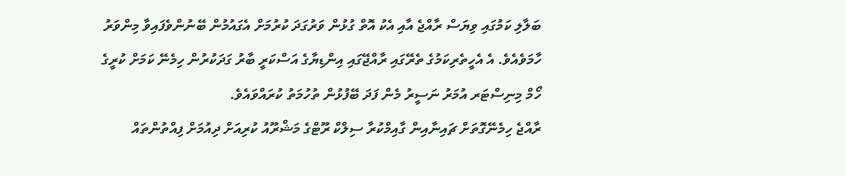ބަލާލި ކަމުގައި ވިޔަސް ރާއްޖެ އާއި އެކު އޮތް ގުޅުން ވަރުގަދަ ކުރުމަށް އެގައުމުން ބޭނުންވެފައިވާ މިންވަރު ހާމަވެއެވެ. އެ އެހީތެރިކަމުގެ ތެރޭގައި ރާއްޖޭގައި އިންޑިޔާގެ އަސްކަރީ ބާރު ގަދަކުރުން ހިމެނޭ ކަމަށް ކުރީގެ ހޯމް މިނިސްޓަރ އުމަރު ނަސީރު މެން ފަދަ ބޭފުޅުން ތުހުމަތު ކުރައްވައެވެ.
ރާއްޖެ ހިމެނޭގޮތަށް ޗައިނާއިން ގާއިމްކުރާ ސިލްކް ރޫޓްގެ މަޝްރޫއު ކުރިއަށް ދިއުމަށް ފިއްތުންތައް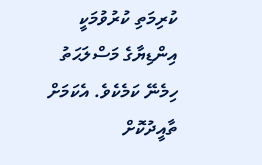ކުރިމަތި ކުރުވުމަކީ އިންޑިޔާގެ މަސްލަޙަތު ހިމެނޭ ކަމެކެވެ. އެކަމަށް ތާއީދުކޮށް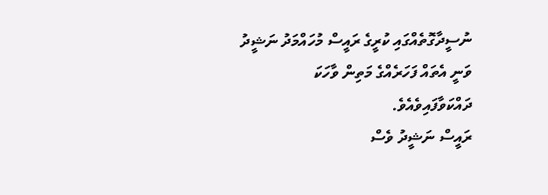ނުސީދާގޮތެއްގައި ކުރީގެ ރައީސް މުހައްމަދު ނަޝީދު ވަނީ އެތައް ފަހަރެއްގެ މަތިން ވާހަކަ ދައްކަވާފައިވެއެވެ.
ރައީސް ނަޝީދު ވެސް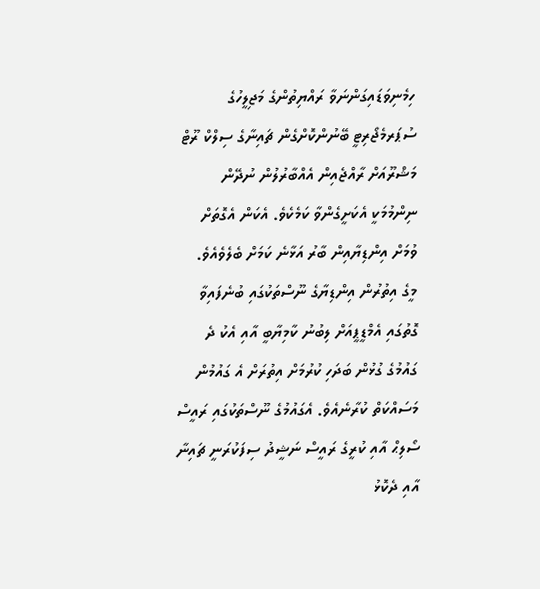ހިމެނިވަޑައިގަންނަވާ ރައްޔިތުންގެ މަޖިލީހުގެ ސުޕަރމެޖޯރިޓީ ބޭނުންކޮށްގެން ޗައިނާގެ ސިލްކް ރޫޓް މަޝްރޫއަށް ރާއްޖެއިން އެއްބާރުލުން ނުދޭން ނިންމުމަކީ އެކަށީގެންވާ ކަމެކެވެ. އެކަން އެގޮތަށް ވުމަށް އިންޑިޔާއިން ބާރު އަޅާނެ ކަމަށް ބެލެވެއެވެ.
މީގެ އިތުރުން އިންޑިޔާގެ ނޫސްތަކުގައި ބުނެފައިވާ ގޮތުގައި އެމްޑީޕީއަށް ލިބުނު ކާމިޔާބީ އާއި އެކު ދެ ގައުމުގެ ގުޅުން ބަދަހި ކުރުމަށް އިތުރަށް އެ ގައުމުން މަސައްކަތް ކުރާނެއެވެ. އެގައުމުގެ ނޫސްތަކުގައި ރައީސް ސޯލިޙް އާއި ކުރީގެ ރައީސް ނަޝީދު ސިފަކުރަނީ ޗައިނާ އާއި ދެކޮޅު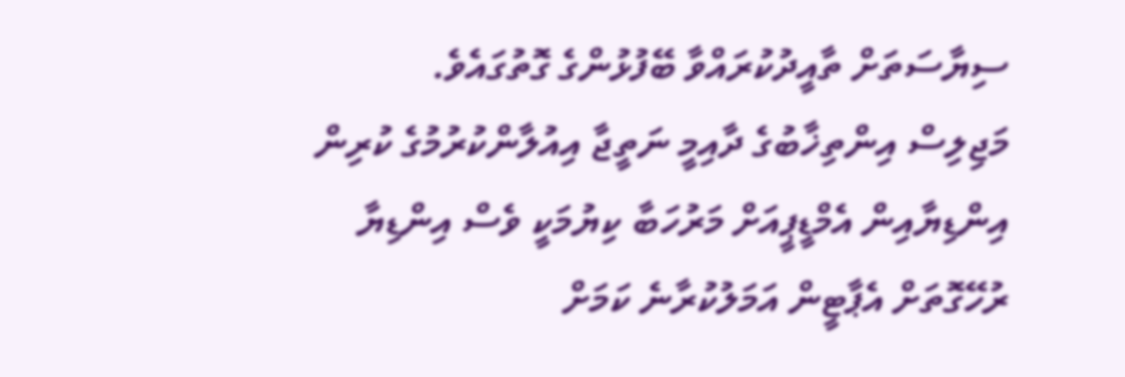ސިޔާސަތަށް ތާއީދުކުރައްވާ ބޭފުޅުންގެ ގޮތުގައެވެ.
މަޖިލިސް އިންތިޚާބުގެ ދާއިމީ ނަތީޖާ އިއުލާންކުރުމުގެ ކުރިން އިންޑިޔާއިން އެމްޑީޕީއަށް މަރުހަބާ ކިޔުމަކީ ވެސް އިންޑިޔާ ރުހޭގޮތަށް އެޕާޓީން އަމަލުކުރާނެ ކަމަށް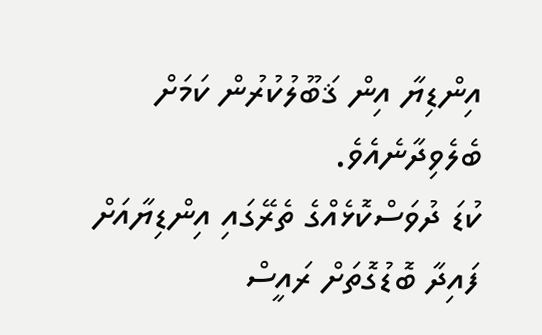އިންޑިޔާ އިން ޤަބޫލުކުރުން ކަމަށް ބެލެވިދާނެއެވެ.
ކުޑަ ދުވަސްކޮޅެއްގެ ތެރޭގައި އިންޑިޔާއަށް ފައިދާ ބޮޑުގޮތަށް ރައީސް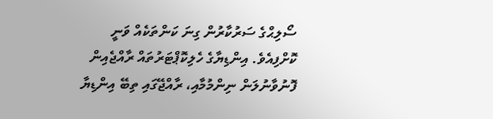ސޯލިޙްގެ ސަރުކާރުން ގިނަ ކަންތަކެއް ވަނީ ކޮށްފިއެވެ. އިންޑިޔާގެ ހެލިކޮޕްޓަރުތައް ރާއްޖެއިން ފޮނުވާނުލަން ނިންމުމާއި، ރާއްޖޭގައި ތިބޭ އިންޑިޔާ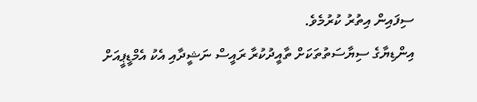ސިފައިން އިތުރު ކުރުމެވެ.
އިންޑިޔާގެ ސިޔާސަތުތަކަށް ތާއީދުކުރާ ރައީސް ނަޝީދާއި އެކު އެމްޑީޕީއަށް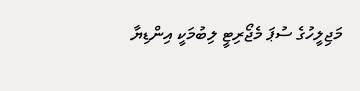މަޖިލީހުގެ ސުޕަ މެޖޯރިޓީ ލިބުމަކީ އިންޑިޔާ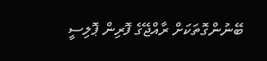ބޭނުންގޮތަކަށް ރާއްޖޭގެ ފޮރިން ޕޮލިސީ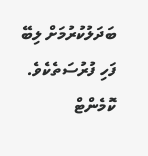ބަދަލުކުރުމަށް ލިބޭ ފަހި ފުރުސަތެކެވެ.
ކޮމެންޓް